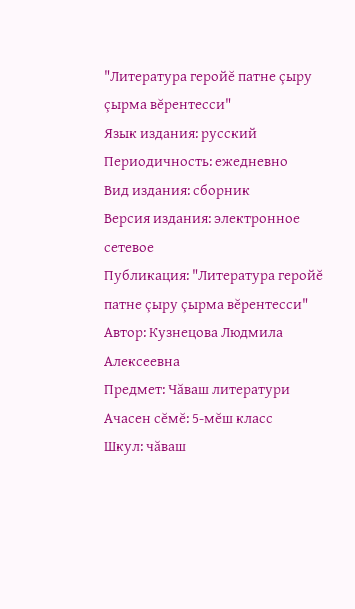"Литература геройĕ патне çыру çырма вĕрентесси"
Язык издания: русский
Периодичность: ежедневно
Вид издания: сборник
Версия издания: электронное сетевое
Публикация: "Литература геройĕ патне çыру çырма вĕрентесси"
Автор: Кузнецова Людмила Алексеевна
Предмет: Чăваш литератури
Ачасен сĕмĕ: 5-мĕш класс
Шкул: чăваш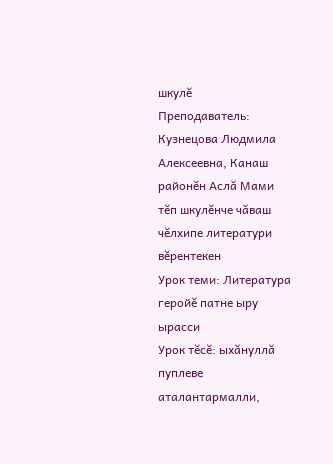шкулĕ
Преподаватель: Кузнецова Людмила Алексеевна, Канаш районĕн Аслă Мами тĕп шкулĕнче чăваш чĕлхипе литератури вĕрентекен
Урок теми: Литература геройĕ патне ыру ырасси
Урок тĕсĕ: ыхăнуллă пуплеве аталантармалли,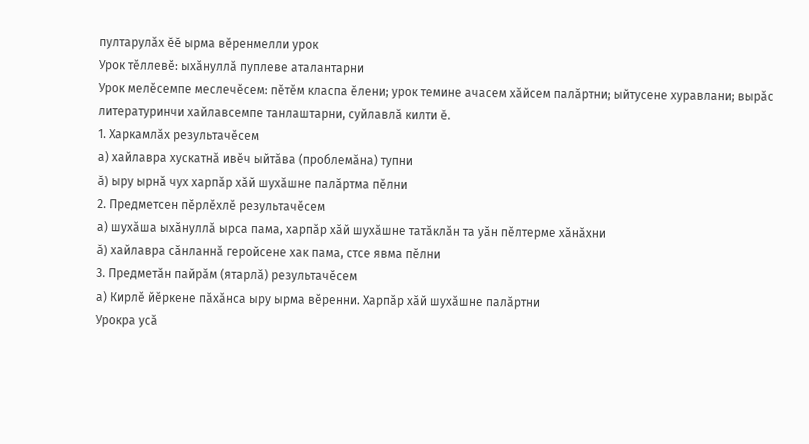пултарулăх ĕĕ ырма вĕренмелли урок
Урок тĕллевĕ: ыхăнуллă пуплеве аталантарни
Урок мелĕсемпе меслечĕсем: пĕтĕм класпа ĕлени; урок темине ачасем хăйсем палăртни; ыйтусене хуравлани; вырăс литературинчи хайлавсемпе танлаштарни, суйлавлă килти ĕ.
1. Харкамлăх результачĕсем
а) хайлавра хускатнă ивĕч ыйтăва (проблемăна) тупни
ă) ыру ырнă чух харпăр хăй шухăшне палăртма пĕлни
2. Предметсен пĕрлĕхлĕ результачĕсем
а) шухăша ыхăнуллă ырса пама, харпăр хăй шухăшне татăклăн та уăн пĕлтерме хăнăхни
ă) хайлавра сăнланнă геройсене хак пама, стсе явма пĕлни
3. Предметăн пайрăм (ятарлă) результачĕсем
а) Кирлĕ йĕркене пăхăнса ыру ырма вĕренни. Харпăр хăй шухăшне палăртни
Урокра усă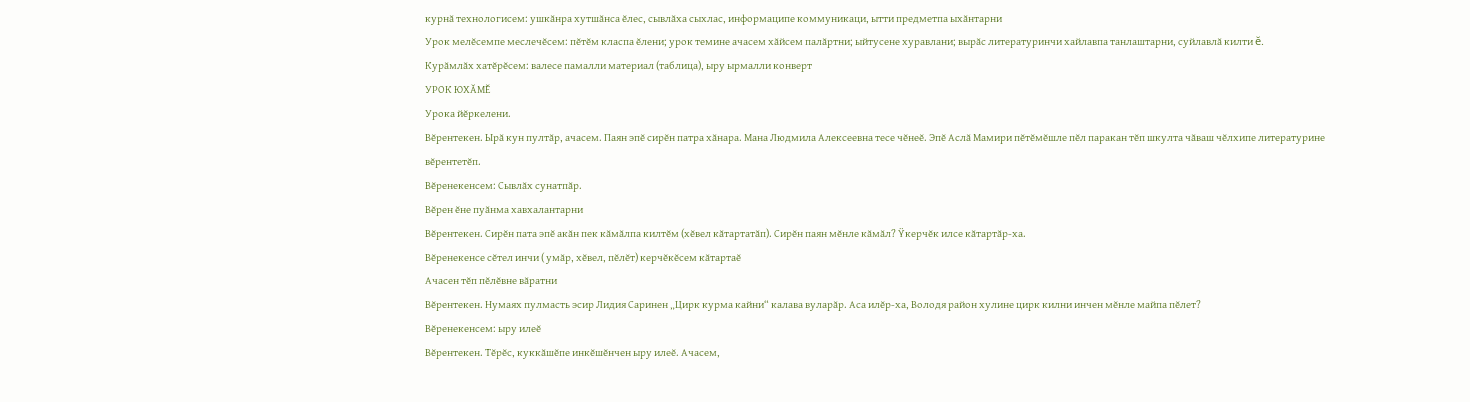курнă технологисем: ушкăнра хутшăнса ĕлес, сывлăха сыхлас, информаципе коммуникаци, ытти предметпа ыхăнтарни
Урок мелĕсемпе меслечĕсем: пĕтĕм класпа ĕлени; урок темине ачасем хăйсем палăртни; ыйтусене хуравлани; вырăс литературинчи хайлавпа танлаштарни, суйлавлă килти ĕ.
Курăмлăх хатĕрĕсем: валесе памалли материал (таблица), ыру ырмалли конверт
УРОК ЮХĂМĔ
Урока йĕркелени.
Вĕрентекен. Ырă кун пултăр, ачасем. Паян эпĕ сирĕн патра хăнара. Мана Людмила Алексеевна тесе чĕнеĕ. Эпĕ Аслă Мамири пĕтĕмĕшле пĕл паракан тĕп шкулта чăваш чĕлхипе литературине вĕрентетĕп.
Вĕренекенсем: Сывлăх сунатпăр.
Вĕрен ĕне пуăнма хавхалантарни
Вĕрентекен. Сирĕн пата эпĕ акăн пек кăмăлпа килтĕм (хĕвел кăтартатăп). Сирĕн паян мĕнле кăмăл? Ÿкерчĕк илсе кăтартăр-ха.
Вĕренекенсе сĕтел инчи ( умăр, хĕвел, пĕлĕт) керчĕкĕсем кăтартаĕ
Ачасен тĕп пĕлĕвне вăратни
Вĕрентекен. Нумаях пулмасть эсир Лидия Саринен „Цирк курма кайни“ калава вуларăр. Аса илĕр-ха, Володя район хулине цирк килни инчен мĕнле майпа пĕлет?
Вĕренекенсем: ыру илеĕ
Вĕрентекен. Тĕрĕс, куккăшĕпе инкĕшĕнчен ыру илеĕ. Ачасем,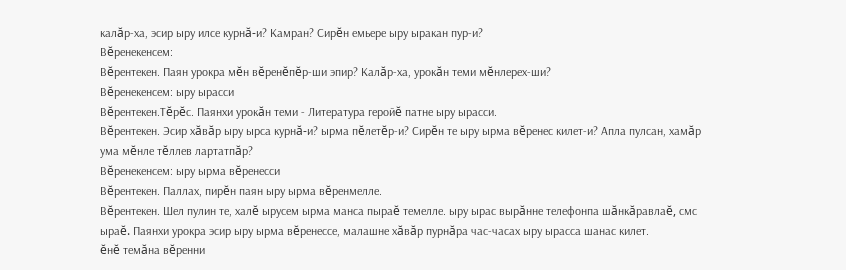калăр-ха, эсир ыру илсе курнă-и? Камран? Сирĕн емьере ыру ыракан пур-и?
Вĕренекенсем:
Вĕрентекен. Паян урокра мĕн вĕренĕпĕр-ши эпир? Калăр-ха, урокăн теми мĕнлерех-ши?
Вĕренекенсем: ыру ырасси
Вĕрентекен.Тĕрĕс. Паянхи урокăн теми - Литература геройĕ патне ыру ырасси.
Вĕрентекен. Эсир хăвăр ыру ырса курнă-и? ырма пĕлетĕр-и? Сирĕн те ыру ырма вĕренес килет-и? Апла пулсан, хамăр ума мĕнле тĕллев лартатпăр?
Вĕренекенсем: ыру ырма вĕренесси
Вĕрентекен. Паллах, пирĕн паян ыру ырма вĕренмелле.
Вĕрентекен. Шел пулин те, халĕ ырусем ырма манса пыраĕ темелле. ыру ырас вырăнне телефонпа шăнкăравлаĕ, смс ыраĕ. Паянхи урокра эсир ыру ырма вĕренессе, малашне хăвăр пурнăра час-часах ыру ырасса шанас килет.
ĕнĕ темăна вĕренни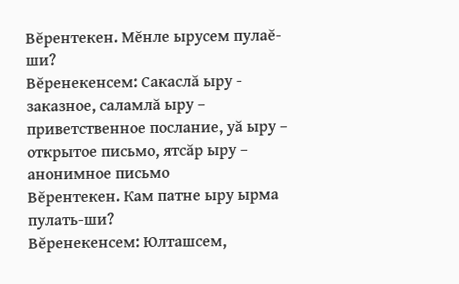Вĕрентекен. Мĕнле ырусем пулаĕ-ши?
Вĕренекенсем: Сакаслă ыру - заказное, саламлă ыру – приветственное послание, уă ыру – открытое письмо, ятсăр ыру – анонимное письмо
Вĕрентекен. Кам патне ыру ырма пулать-ши?
Вĕренекенсем: Юлташсем,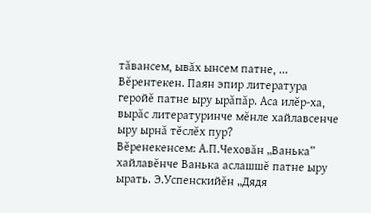тăвансем, ывăх ынсем патне, ...
Вĕрентекен. Паян эпир литература геройĕ патне ыру ырăпăр. Аса илĕр-ха, вырăс литературинче мĕнле хайлавсенче ыру ырнă тĕслĕх пур?
Вĕренекенсем: А.П.Чеховăн „Ванька” хайлавĕнче Ванька аслашшĕ патне ыру ырать. Э.Успенскийĕн „Дядя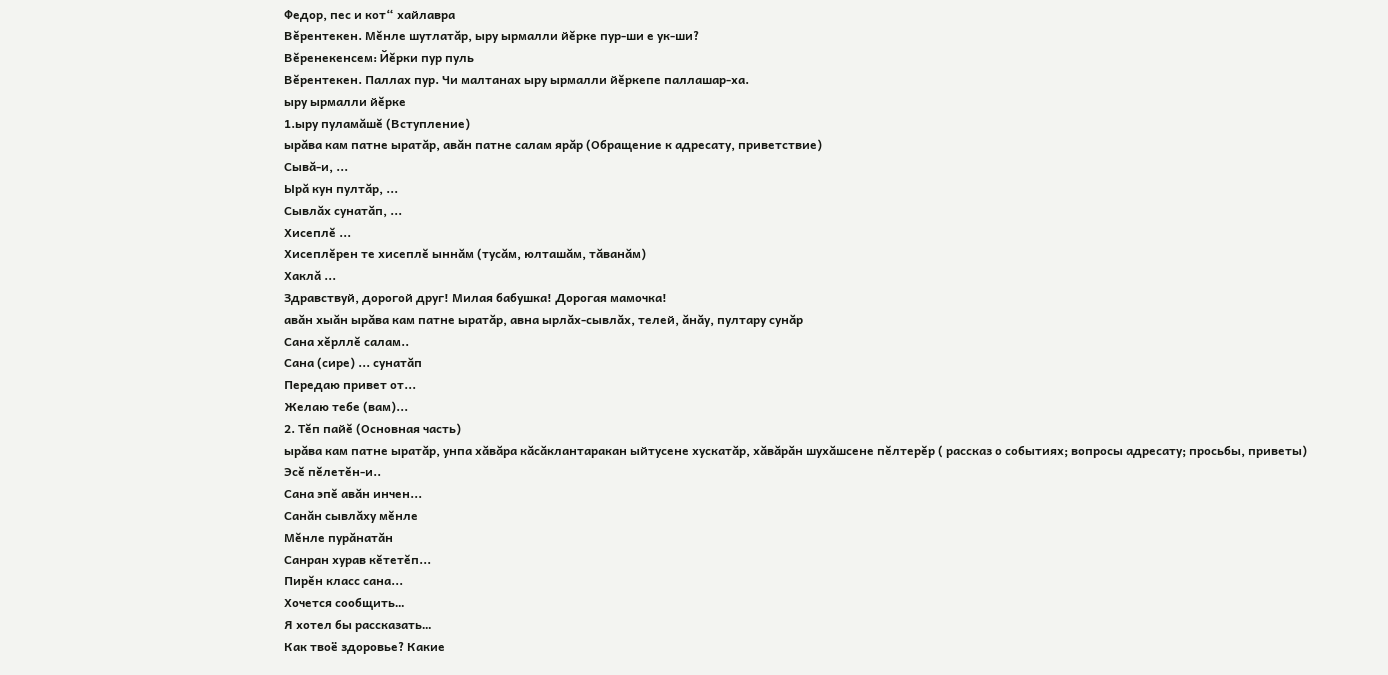Федор, пес и кот“ хайлавра
Вĕрентекен. Мĕнле шутлатăр, ыру ырмалли йĕрке пур-ши е ук-ши?
Вĕренекенсем: Йĕрки пур пуль
Вĕрентекен. Паллах пур. Чи малтанах ыру ырмалли йĕркепе паллашар-ха.
ыру ырмалли йĕрке
1.ыру пуламăшĕ (Вступление)
ырăва кам патне ыратăр, авăн патне салам ярăр (Обращение к адресату, приветствие)
Сывă-и, ...
Ырă кун пултăр, ...
Сывлăх сунатăп, ...
Хисеплĕ ...
Хисеплĕрен те хисеплĕ ыннăм (тусăм, юлташăм, тăванăм)
Хаклă ...
Здравствуй, дорогой друг! Милая бабушка! Дорогая мамочка!
авăн хыăн ырăва кам патне ыратăр, авна ырлăх-сывлăх, телей, ăнăу, пултару сунăр
Сана хĕрллĕ салам..
Сана (сире) ... сунатăп
Передаю привет от...
Желаю тебе (вам)...
2. Тĕп пайĕ (Основная часть)
ырăва кам патне ыратăр, унпа хăвăра кăсăклантаракан ыйтусене хускатăр, хăвăрăн шухăшсене пĕлтерĕр ( рассказ о событиях; вопросы адресату; просьбы, приветы)
Эсĕ пĕлетĕн-и..
Сана эпĕ авăн инчен...
Санăн сывлăху мĕнле
Мĕнле пурăнатăн
Санран хурав кĕтетĕп...
Пирĕн класс сана...
Хочется сообщить…
Я хотел бы рассказать…
Как твоё здоровье? Какие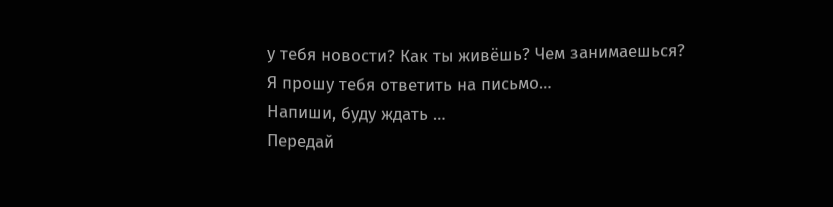у тебя новости? Как ты живёшь? Чем занимаешься?
Я прошу тебя ответить на письмо…
Напиши, буду ждать …
Передай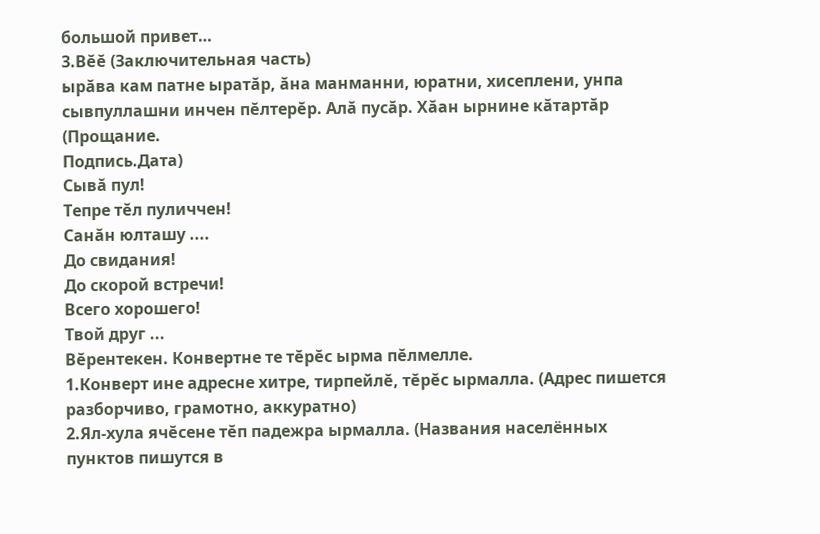большой привет…
3.Вĕĕ (Заключительная часть)
ырăва кам патне ыратăр, ăна манманни, юратни, хисеплени, унпа сывпуллашни инчен пĕлтерĕр. Алă пусăр. Хăан ырнине кăтартăр (Прощание.
Подпись.Дата)
Сывă пул!
Тепре тĕл пуличчен!
Санăн юлташу ....
До свидания!
До скорой встречи!
Всего хорошего!
Твой друг ...
Вĕрентекен. Конвертне те тĕрĕс ырма пĕлмелле.
1.Конверт ине адресне хитре, тирпейлĕ, тĕрĕс ырмалла. (Адрес пишется разборчиво, грамотно, аккуратно)
2.Ял-хула ячĕсене тĕп падежра ырмалла. (Названия населённых пунктов пишутся в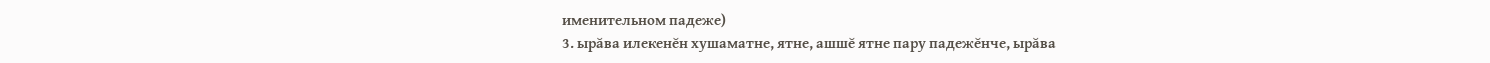именительном падеже)
3. ырăва илекенĕн хушаматне, ятне, ашшĕ ятне пару падежĕнче, ырăва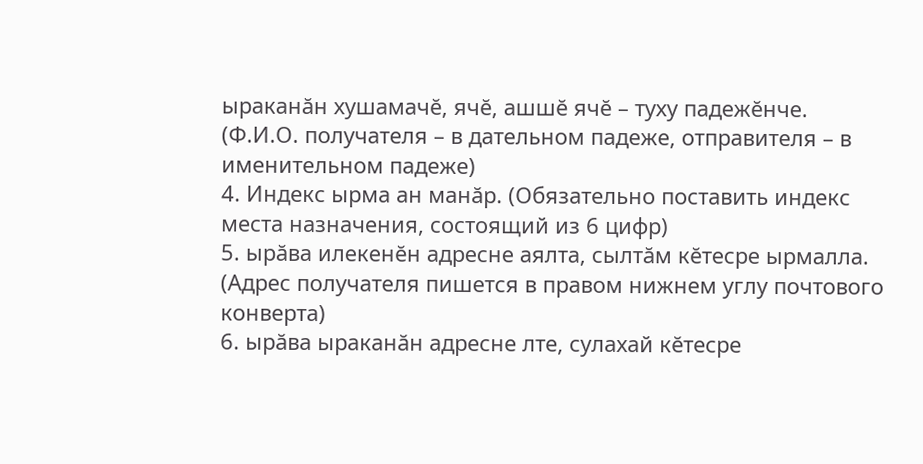ыраканăн хушамачĕ, ячĕ, ашшĕ ячĕ – туху падежĕнче. (Ф.И.О. получателя – в дательном падеже, отправителя – в именительном падеже)
4. Индекс ырма ан манăр. (Обязательно поставить индекс места назначения, состоящий из 6 цифр)
5. ырăва илекенĕн адресне аялта, сылтăм кĕтесре ырмалла. (Адрес получателя пишется в правом нижнем углу почтового конверта)
6. ырăва ыраканăн адресне лте, сулахай кĕтесре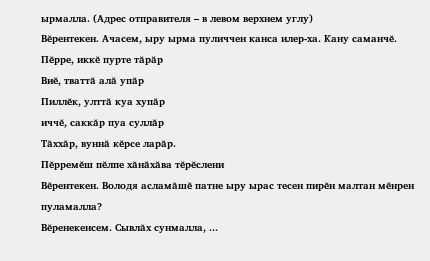ырмалла. (Адрес отправителя – в левом верхнем углу)
Вĕрентекен. Ачасем, ыру ырма пуличчен канса илер-ха. Кану саманчĕ.
Пĕрре, иккĕ пурте тăрăр
Виĕ, тваттă алă упăр
Пиллĕк, улттă куа хупăр
иччĕ, саккăр пуа суллăр
Тăххăр, вуннă кĕрсе ларăр.
Пĕрремĕш пĕлпе хăнăхăва тĕрĕслени
Вĕрентекен. Володя асламăшĕ патне ыру ырас тесен пирĕн малтан мĕнрен пуламалла?
Вĕренекенсем. Сывлăх сунмалла, ...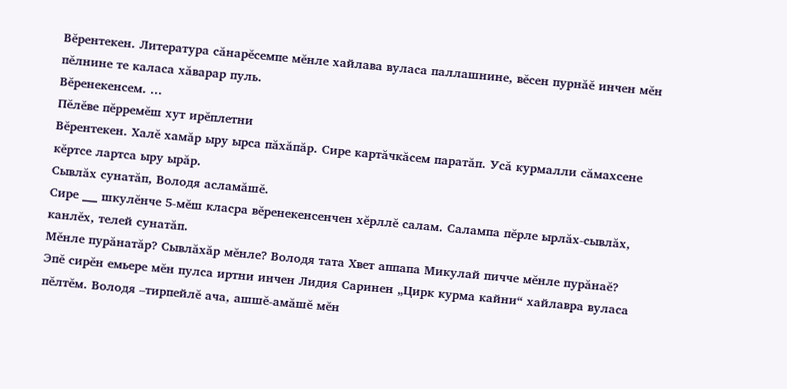Вĕрентекен. Литература сăнарĕсемпе мĕнле хайлава вуласа паллашнине, вĕсен пурнăĕ инчен мĕн пĕлнине те каласа хăварар пуль.
Вĕренекенсем. ...
Пĕлĕве пĕрремĕш хут ирĕплетни
Вĕрентекен. Халĕ хамăр ыру ырса пăхăпăр. Сире картăчкăсем паратăп. Усă курмалли сăмахсене кĕртсе лартса ыру ырăр.
Сывлăх сунатăп, Володя асламăшĕ.
Сире ___ шкулĕнче 5-мĕш класра вĕренекенсенчен хĕрллĕ салам. Салампа пĕрле ырлăх-сывлăх, канлĕх, телей сунатăп.
Мĕнле пурăнатăр? Сывлăхăр мĕнле? Володя тата Хвет аппапа Микулай пичче мĕнле пурăнаĕ?
Эпĕ сирĕн емьере мĕн пулса иртни инчен Лидия Саринен „Цирк курма кайни“ хайлавра вуласа пĕлтĕм. Володя –тирпейлĕ ача, ашшĕ-амăшĕ мĕн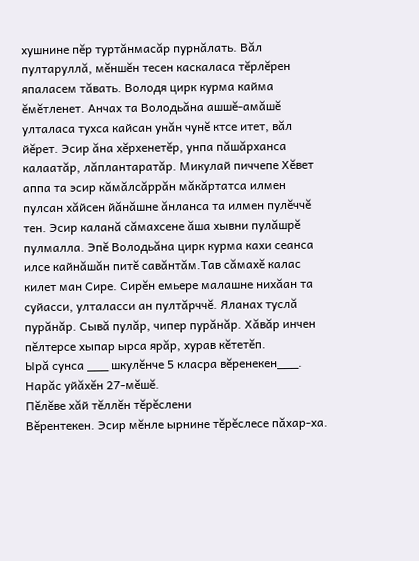хушнине пĕр туртăнмасăр пурнăлать. Вăл пултаруллă, мĕншĕн тесен каскаласа тĕрлĕрен япаласем тăвать. Володя цирк курма кайма ĕмĕтленет. Анчах та Володьăна ашшĕ-амăшĕ улталаса тухса кайсан унăн чунĕ ктсе итет, вăл йĕрет. Эсир ăна хĕрхенетĕр, унпа пăшăрханса калаатăр, лăплантаратăр. Микулай пиччепе Хĕвет аппа та эсир кăмăлсăррăн мăкăртатса илмен пулсан хăйсен йăнăшне ăнланса та илмен пулĕччĕ тен. Эсир каланă сăмахсене ăша хывни пулăшрĕ пулмалла. Эпĕ Володьăна цирк курма кахи сеанса илсе кайнăшăн питĕ савăнтăм.Тав сăмахĕ калас килет ман Сире. Сирĕн емьере малашне нихăан та суйасси, улталасси ан пултăрччĕ. Яланах туслă пурăнăр. Сывă пулăр, чипер пурăнăр. Хăвăр инчен пĕлтерсе хыпар ырса ярăр, хурав кĕтетĕп.
Ырă сунса ___ шкулĕнче 5 класра вĕренекен___.
Нарăс уйăхĕн 27-мĕшĕ.
Пĕлĕве хăй тĕллĕн тĕрĕслени
Вĕрентекен. Эсир мĕнле ырнине тĕрĕслесе пăхар-ха.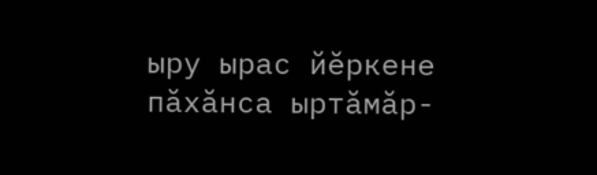ыру ырас йĕркене пăхăнса ыртăмăр-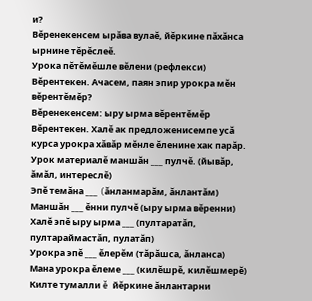и?
Вĕренекенсем ырăва вулаĕ, йĕркине пăхăнса ырнине тĕрĕслеĕ.
Урока пĕтĕмĕшле вĕлени (рефлекси)
Вĕрентекен. Ачасем, паян эпир урокра мĕн вĕрентĕмĕр?
Вĕренекенсем: ыру ырма вĕрентĕмĕр
Вĕрентекен. Халĕ ак предложенисемпе усă курса урокра хăвăр мĕнле ĕленине хак парăр.
Урок материалĕ маншăн ___ пулчĕ. (йывăр, ăмăл, интереслĕ)
Эпĕ темăна ___ (ăнланмарăм, ăнлантăм)
Маншăн ___ ĕнни пулчĕ (ыру ырма вĕренни)
Халĕ эпĕ ыру ырма ___ (пултаратăп, пултараймастăп, пулатăп)
Урокра эпĕ ___ ĕлерĕм (тăрăшса, ăнланса)
Мана урокра ĕлеме ___ (килĕшрĕ, килĕшмерĕ)
Килте тумалли ĕ йĕркине ăнлантарни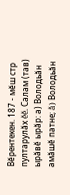Вĕрентекен. 187 - мĕш стр пултарулăх ĕĕ. Салам (тав) ырăвĕ ырăр: а) Володьăн амăшĕ патне; ă) Володьăн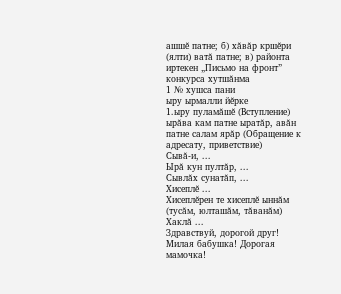ашшĕ патне; б) хăвăр кршĕри (ялти) ватă патне; в) районта иртекен „Письмо на фронт” конкурса хутшăнма
1 № хушса пани
ыру ырмалли йĕрке
1.ыру пуламăшĕ (Вступление)
ырăва кам патне ыратăр, авăн патне салам ярăр (Обращение к адресату, приветствие)
Сывă-и, ...
Ырă кун пултăр, ...
Сывлăх сунатăп, ...
Хисеплĕ ...
Хисеплĕрен те хисеплĕ ыннăм (тусăм, юлташăм, тăванăм)
Хаклă ...
Здравствуй, дорогой друг! Милая бабушка! Дорогая мамочка!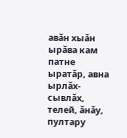авăн хыăн ырăва кам патне ыратăр, авна ырлăх-сывлăх, телей, ăнăу, пултару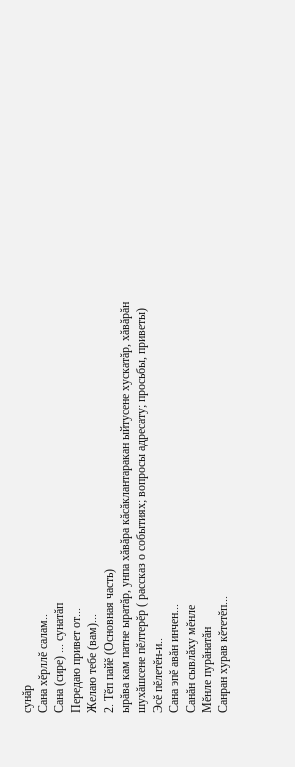сунăр
Сана хĕрллĕ салам..
Сана (сире) ... сунатăп
Передаю привет от...
Желаю тебе (вам)...
2. Тĕп пайĕ (Основная часть)
ырăва кам патне ыратăр, унпа хăвăра кăсăклантаракан ыйтусене хускатăр, хăвăрăн шухăшсене пĕлтерĕр ( рассказ о событиях; вопросы адресату; просьбы, приветы)
Эсĕ пĕлетĕн-и..
Сана эпĕ авăн инчен...
Санăн сывлăху мĕнле
Мĕнле пурăнатăн
Санран хурав кĕтетĕп...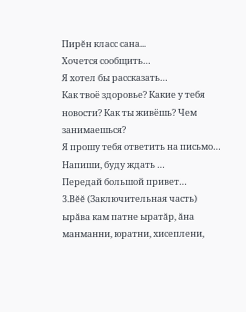Пирĕн класс сана...
Хочется сообщить…
Я хотел бы рассказать…
Как твоё здоровье? Какие у тебя новости? Как ты живёшь? Чем занимаешься?
Я прошу тебя ответить на письмо…
Напиши, буду ждать …
Передай большой привет…
3.Вĕĕ (Заключительная часть)
ырăва кам патне ыратăр, ăна манманни, юратни, хисеплени,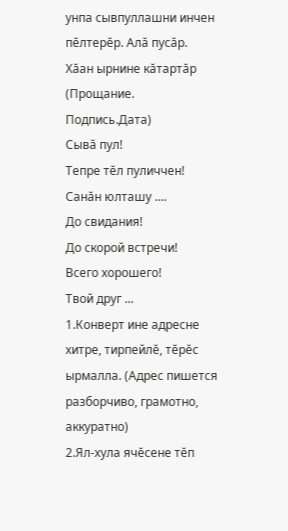унпа сывпуллашни инчен пĕлтерĕр. Алă пусăр. Хăан ырнине кăтартăр (Прощание.
Подпись.Дата)
Сывă пул!
Тепре тĕл пуличчен!
Санăн юлташу ....
До свидания!
До скорой встречи!
Всего хорошего!
Твой друг ...
1.Конверт ине адресне хитре, тирпейлĕ, тĕрĕс ырмалла. (Адрес пишется разборчиво, грамотно, аккуратно)
2.Ял-хула ячĕсене тĕп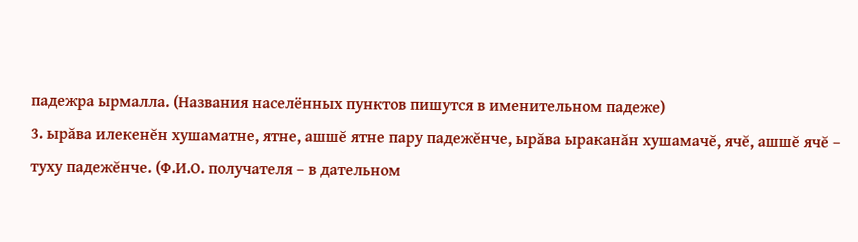падежра ырмалла. (Названия населённых пунктов пишутся в именительном падеже)
3. ырăва илекенĕн хушаматне, ятне, ашшĕ ятне пару падежĕнче, ырăва ыраканăн хушамачĕ, ячĕ, ашшĕ ячĕ – туху падежĕнче. (Ф.И.О. получателя – в дательном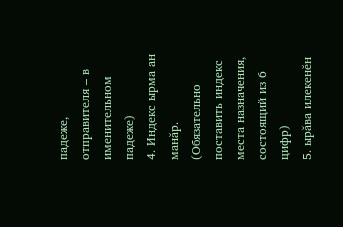падеже, отправителя – в именительном падеже)
4. Индекс ырма ан манăр. (Обязательно поставить индекс места назначения, состоящий из 6 цифр)
5. ырăва илекенĕн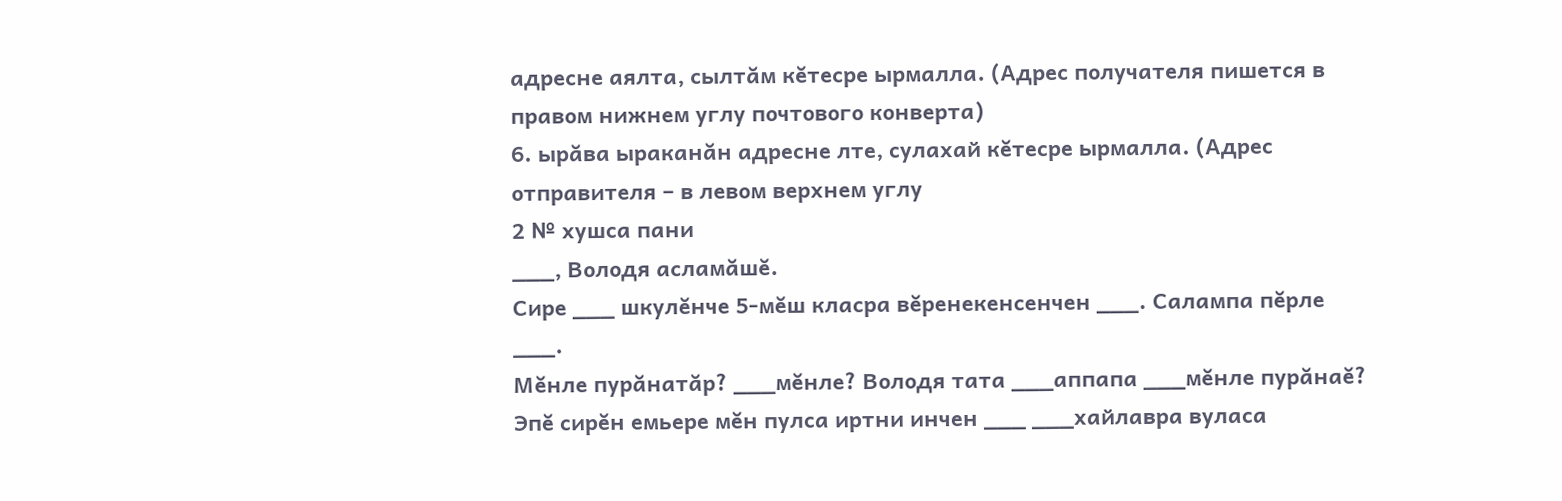адресне аялта, сылтăм кĕтесре ырмалла. (Адрес получателя пишется в правом нижнем углу почтового конверта)
6. ырăва ыраканăн адресне лте, сулахай кĕтесре ырмалла. (Адрес отправителя – в левом верхнем углу
2 № хушса пани
___, Володя асламăшĕ.
Сире ___ шкулĕнче 5-мĕш класра вĕренекенсенчен ___. Салампа пĕрле ___.
Мĕнле пурăнатăр? ___мĕнле? Володя тата ___аппапа ___мĕнле пурăнаĕ?
Эпĕ сирĕн емьере мĕн пулса иртни инчен ___ ___хайлавра вуласа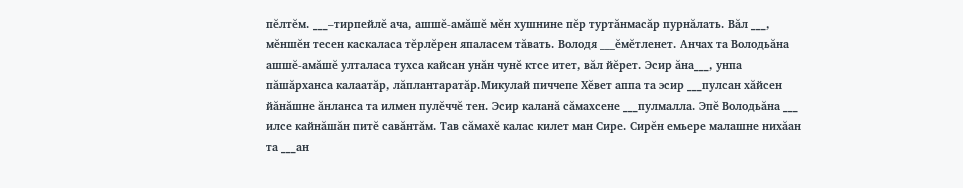пĕлтĕм. ___–тирпейлĕ ача, ашшĕ-амăшĕ мĕн хушнине пĕр туртăнмасăр пурнăлать. Вăл ___, мĕншĕн тесен каскаласа тĕрлĕрен япаласем тăвать. Володя ___ĕмĕтленет. Анчах та Володьăна ашшĕ-амăшĕ улталаса тухса кайсан унăн чунĕ ктсе итет, вăл йĕрет. Эсир ăна___, унпа пăшăрханса калаатăр, лăплантаратăр.Микулай пиччепе Хĕвет аппа та эсир ___пулсан хăйсен йăнăшне ăнланса та илмен пулĕччĕ тен. Эсир каланă сăмахсене ___пулмалла. Эпĕ Володьăна ___ илсе кайнăшăн питĕ савăнтăм. Тав сăмахĕ калас килет ман Сире. Сирĕн емьере малашне нихăан та ___ан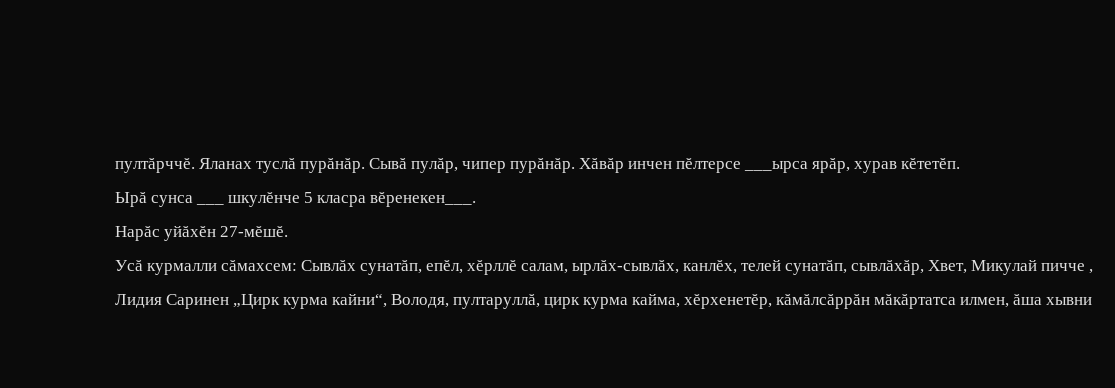пултăрччĕ. Яланах туслă пурăнăр. Сывă пулăр, чипер пурăнăр. Хăвăр инчен пĕлтерсе ___ырса ярăр, хурав кĕтетĕп.
Ырă сунса ___ шкулĕнче 5 класра вĕренекен___.
Нарăс уйăхĕн 27-мĕшĕ.
Усă курмалли сăмахсем: Сывлăх сунатăп, епĕл, хĕрллĕ салам, ырлăх-сывлăх, канлĕх, телей сунатăп, сывлăхăр, Хвет, Микулай пичче , Лидия Саринен „Цирк курма кайни“, Володя, пултаруллă, цирк курма кайма, хĕрхенетĕр, кăмăлсăррăн мăкăртатса илмен, ăша хывни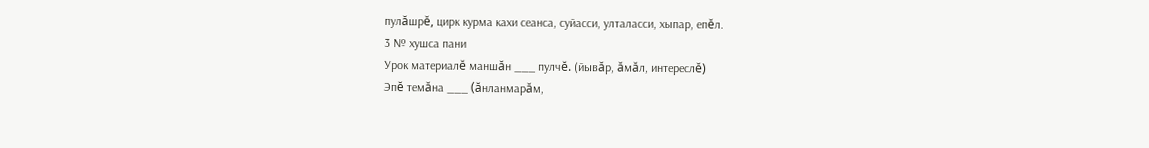пулăшрĕ, цирк курма кахи сеанса, суйасси, улталасси, хыпар, епĕл.
3 № хушса пани
Урок материалĕ маншăн ___ пулчĕ. (йывăр, ăмăл, интереслĕ)
Эпĕ темăна ___ (ăнланмарăм,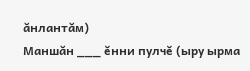ăнлантăм)
Маншăн ___ ĕнни пулчĕ (ыру ырма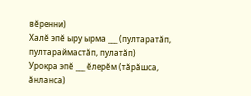вĕренни)
Халĕ эпĕ ыру ырма ___ (пултаратăп, пултараймастăп, пулатăп)
Урокра эпĕ ___ ĕлерĕм (тăрăшса, ăнланса)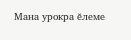Мана урокра ĕлеме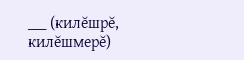___ (килĕшрĕ, килĕшмерĕ)